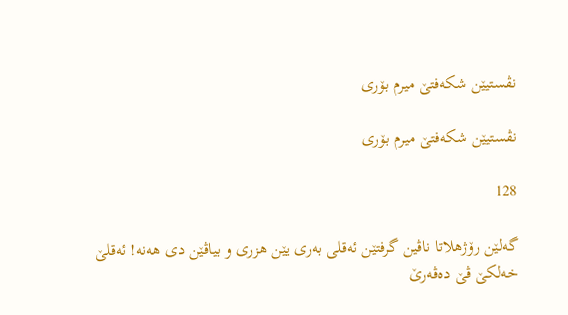نڤستیێن شكه‌فتێ میرم بۆری

نڤستیێن شكه‌فتێ میرم بۆری

128

گه‌لێن رۆژهلاتا ناڤین گرفتێن ئه‌قلی به‌ری یێن هزری و بیاڤێن دی هه‌نه‌! ئه‌قلێ خه‌لكێ ڤێ ده‌ڤه‌رێ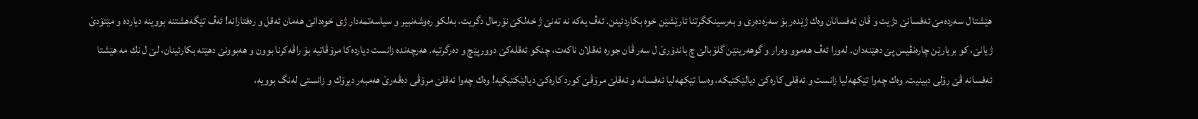هێشتا ل سه‌رده‌مێ ئه‌فسانێ دژیت و ڤان ئه‌فسانان وه‌ك ژێده‌ر بۆ سه‌ره‌ده‌ری و به‌رسینكگرتنا ئارێشێن خوه‌ بكاردئینن. ئه‌ڤ یه‌كه‌ نه‌ ته‌نێ ژ خه‌لكێ نۆرمال دگریت، به‌لكو ره‌وشه‌نبیر و سیاسه‌تمه‌دار ژی خوه‌دانێ هه‌مان ئه‌قل و ره‌فتارانه‌! ئه‌ڤ تێگه‌هشتنه‌ بووینه‌ دیارده‌ و مێتۆدێ ژیانێ، كو بریارێن چاره‌نڤیس پێ دهێنه‌دان. له‌ورا ئه‌ڤ هه‌موو وه‌رار و گوهه‌رینێن گلۆبالێ چ باندۆرێ ل سه‌ر ڤان جوره‌ ئه‌قلان ناكه‌ت، چنكو ئه‌قله‌كێ دوورپێچ و ده‌رگرتیه‌. هه‌رچه‌نده‌ زانست دیارده‌كا مرۆڤاتیه‌ بۆ راڤه‌كرنا بوون و هه‌بوونێ دهێته‌ بكارئینان، لێ ل نك مه‌ هێشتا ئه‌فسانه‌ ڤێ رۆلی دبینیت. وه‌ك چه‌وا تێكهه‌لیا زانست و ئه‌قلی كاره‌كێ دیالێكتیكه‌، وه‌سا تێكهه‌لیا ئه‌فسانه‌ و ئه‌قلێ مرۆڤێ كورد كاره‌كێ دیالێكتیكیه‌! وه‌ك چه‌وا ئه‌قلێ مرۆڤی ده‌ڤه‌رێ هه‌مبه‌ر دیرۆك و زانستی له‌نگ بوویه‌،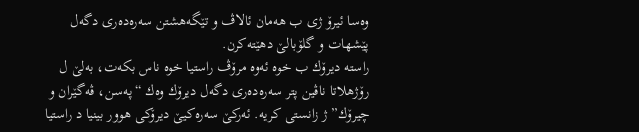وه‌سا ئیرۆ ژی ب هه‌مان ئالاڤ و تێگه‌هشتن سه‌ره‌ده‌ری دگه‌ل پێشهات و گلۆبالێ دهێته‌كرن.
راسته‌ دیرۆك ب خوه‌ ئه‌وه‌ مرۆڤ راستیا خوه‌ ناس بكه‌ت، به‌لێ ل رۆژهلاتا ناڤین پتر سه‌ره‌ده‌ری دگه‌ل دیرۆك وه‌ك “په‌سن، ڤه‌گێران و چیرۆك” ژ زانستی كریه‌. ئه‌ركێ سه‌ره‌كیێ دیرۆكی هوور بینیا د راستیا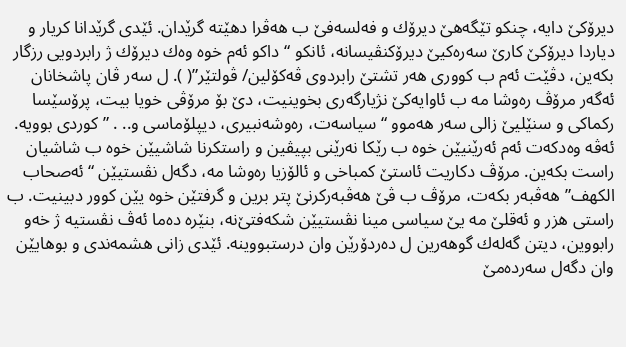دیرۆكێ دایه‌، چنكو تێگه‌هێ دیرۆك و فه‌لسه‌فێ ب هه‌ڤرا دهێته‌ گرێدان. ئێدی گرێدانا كریار و دیاردا دیرۆكێ كارێ سه‌ره‌كیێ دیرۆكنڤیسانه‌، ئانكو “داكو ئه‌م خوه‌ وه‌ك دیرۆك ژ رابردویی رزگار بكه‌ین، دڤێت ئه‌م ب كووری هه‌ر تشتێ رابردوی ڤه‌كۆلین/ ڤولتێر”( ). ل سه‌ر ڤان پاشخانان ئه‌گه‌ر مرۆڤ ره‌وشا مه‌ ب ئاوایه‌كێ نژیارگه‌ری بخوینیت، دێ بۆ مرۆڤی خویا بیت، پرۆسێسا ركماكی و سنێلیێ زالی سه‌ر هه‌موو “سیاسه‌ت، ره‌وشه‌نبیری، دیپلۆماسی و.. . ” كوردی بوویه‌. ئه‌ڤه‌ وه‌دكه‌ت ئه‌م ئه‌رێنیێن خوه‌ ب رێكا نه‌رێنی بپیڤین و راستكرنا شاشیێن خوه‌ ب شاشیان راست بكه‌ین. مرۆڤ دكاریت ئاستێ كمباخی و ئالۆزیا ره‌وشا مه‌، دگه‌ل نڤستیێن “ئه‌صحاب الكهف” هه‌ڤبه‌ر بكه‌ت، مرۆڤ ب ڤێ هه‌ڤبه‌ركرنێ پتر برین و گرفتێن خوه‌ یێن كوور دبینیت. ب راستی هزر و ئه‌قلێ مه‌ یێ سیاسی مینا نڤستیێن شكه‌فتێ‌نه‌، بنێره‌ ده‌ما ئه‌ڤ نڤستیه‌ ژ خه‌و رابووین، دیتن گه‌له‌ك گوهه‌رین ل ده‌ردۆرێن وان درستبووینه‌. ئێدی زانی هشمه‌ندی و بوهایێن وان دگه‌ل سه‌رده‌مێ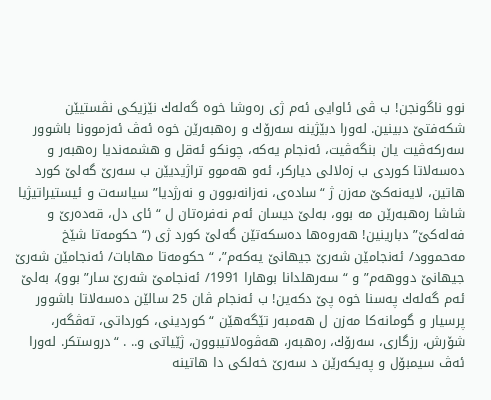نوو ناگونجن! ب ڤی ئاوایی ئه‌م ژی ره‌وشا خوه‌ گه‌له‌ك نێزیكی نڤستیێن شكه‌فتێ دبینین. له‌ورا دبێژینه‌ سه‌رۆك و ره‌هبه‌رێن خوه‌ ئه‌ڤ ئه‌زموونا باشوور سه‌ركه‌ڤیت یان بنگه‌ڤیت، ئه‌نجام یه‌كه‌، چونكو ئه‌قل و هشمه‌ندیا ره‌هبه‌ر و ده‌سه‌لاتا كوردی ب زه‌لالی دیاركر، ئه‌و هه‌موو تراژیدیێن ب سه‌رێ گه‌لێ كورد هاتین، لایه‌نه‌كێ مه‌زن ژ “ساده‌ی، نه‌زانه‌بوون و نه‌رژدیا” سیاسه‌ت و ئیستیراتیژیا شاشا ره‌هبه‌رێن مه‌ بوو، به‌لێ دیسان ئه‌م نه‌فره‌تان ل “ئای دل، قه‌ده‌رێ و فه‌له‌كێ” دبارینین! هه‌روه‌ها ده‌سكه‌تێن گه‌لێ كورد ژی (“حكومه‌تا شێخ مه‌حموود/ ئه‌نجامێن شه‌رێ جیهانێ یه‌كه‌م”، “حكومه‌تا مهابات/ ئه‌نجامێن شه‌رێ جیهانێ دووهه‌م” و “سه‌رهلدانا بوهارا 1991/ ئه‌نجامێ شه‌رێ سار” بوو)، به‌لێ ئه‌م گه‌له‌ك په‌سنا خوه‌ پێ دكه‌ین! ب ئه‌نجام ڤان 25 سالێن ده‌سه‌لاتا باشوور پرسیار و گومانه‌كا مه‌زن ل هه‌مبه‌ر تێگه‌هێن “كوردینی، كورداتی، ته‌ڤگه‌ر، شۆرش، رزگاری، سه‌رۆك، ره‌هبه‌ر، هه‌ڤوه‌لاتیبوون، ژێیاتی و.. . “دروستكر. له‌ورا ئه‌ڤ سیمبۆل و په‌یكه‌رێن د سه‌رێ خه‌لكی دا هاتینه‌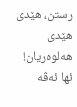رستن، هێدی هێدی هه‌لوه‌ریان! ئها ئه‌ڤه‌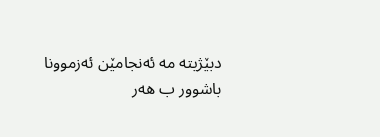دبێژیته‌ مه‌ ئه‌نجامێن ئه‌زموونا باشوور ب هه‌ر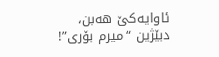ئاوایه‌كێ هه‌بن، دبێژین “میرم بۆری”!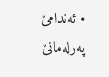• ئه‌ندامێ په‌رله‌مانێ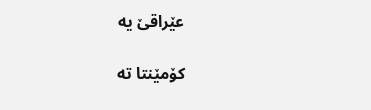عێراقێ یه‌

کۆمێنتا تە